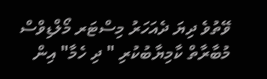ވޭތުވެ ދިޔަ ދެއަހަރު މިސްޓަރ މޯލްޑިވްސް މުބާރާތް ކާމިޔާބުކުރި " ދި ހެމާ" އިން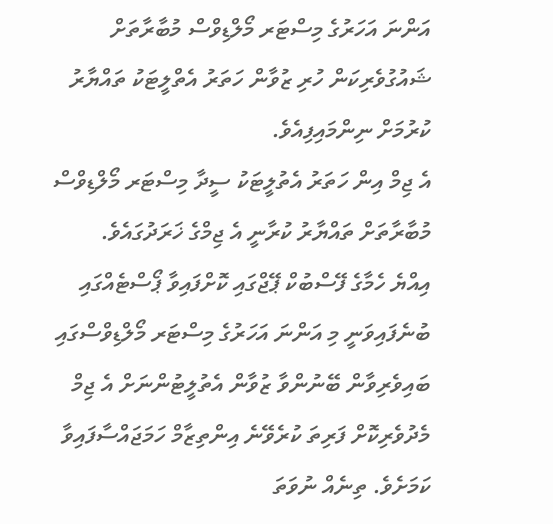އަންނަ އަހަރުގެ މިސްޓަރ މޯލްޑިވްސް މުބާރާތަށް ޝައުގުވެރިކަން ހުރި ޒުވާން ހަތަރު އެތްލީޓަކު ތައްޔާރު ކުރުމަށް ނިންމައިފިއެވެ.
އެ ޖިމް އިން ހަތަރު އެތުލީޓަކު ސީދާ މިސްޓަރ މޯލްޑިވްސް މުބާރާތަށް ތައްޔާރު ކުރާނީ އެ ޖިމްގެ ޚަރަދުގައެވެ.
އިއްޔެ ހެމާގެ ފޭސްބުކް ޕޭޖްގައި ކޮށްފައިވާ ޕޯސްޓެއްގައި ބުނެފައިވަނީ މި އަންނަ އަހަރުގެ މިސްޓަރ މޯލްޑިވްސްގައި ބައިވެރިވާން ބޭނުންވާ ޒުވާން އެތުލީޓުންނަށް އެ ޖިމް މެދުވެރިކޮށް ފަރިތަ ކުރެވޭނެ އިންތިޒާމް ހަމަޖައްސާފައިވާ ކަމަށެވެ. ތިނެއް ނުވަތަ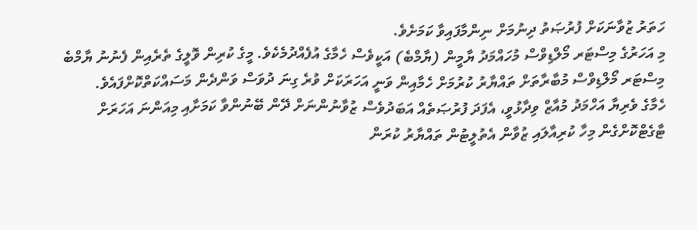ހަތަރު ޒުވާނަކަށް ފުރުޞަތު ދިނުމަށް ނިންމާފައިވާ ކަމަށެވެ.
މި އަހަރުގެ މިސްޓަރ މޯލްޑިވްސް މުހައްމަދު ޔާމީން (ޔާމްބެ) އަކީވެސް ހެމާގެ އުފެއްދުމެކެވެ. މީގެ ކުރިން ވޮލީގެ ތެރެއިން ފެނުނު ޔާމްބެ މިސްޓަރ މޯލްޑިވްސް މުބާރާތަށް ތައްޔާރު ކުރުމަށް ހެމާއިން ވަނީ އަހަރަކަށް ވުރެ ގިނަ ދުވަސް ވަންދެން މަސައްކަތްކޮށްފައެވެ.
ހެމާގެ ވެރިޔާ އަހްމަދު މުއާޒް ވިދާޅުވީ، އެފަދަ ފުރުޞަތެއް އަބަދުވެސް ޒުވާނުންނަށް ދޭން ބޭނުންވާ ކަމަށާއި މިއަންނަ އަހަރަށް ޓާގެޓްކޮށްގެން މިހާ ކުރިއާލައި ޒުވާން އެތުލީޓުން ތައްޔާރު ކުރަން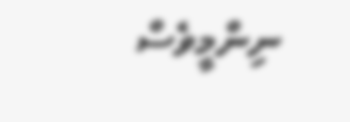ނިންމީވެސް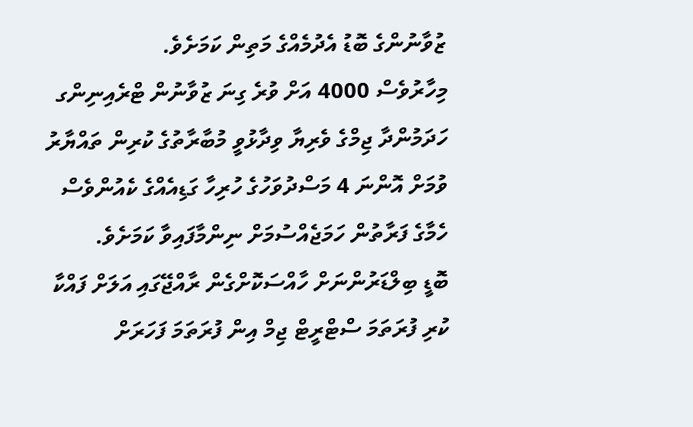ޒުވާނުންގެ ބޮޑު އެދުމެއްގެ މަތިން ކަމަށެވެ.
މިހާރުވެސް 4000 އަށް ވުރެ ގިނަ ޒުވާނުން ޓްރެއިނިންގ ހަދަމުންދާ ޖިމްގެ ވެރިޔާ ވިދާޅުވީ މުބާރާތުގެ ކުރިން ތައްޔާރު ވުމަށް އޮންނަ 4 މަސްދުވަހުގެ ހުރިހާ ގަޑިއެއްގެ ކެއުންވެސް ހެމާގެ ފަރާތުން ހަމަޖެއްސުމަށް ނިންމާފައިވާ ކަމަށެވެ.
ބޮޑީ ބިލްޑަރުންނަށް ހާއްސަކޮށްގެން ރާއްޖޭގައި އަލަށް ފައްކާ ކުރި ފުރަތަމަ ސްޓްރީޓް ޖިމް އިން ފުރަތަމަ ފަހަރަށް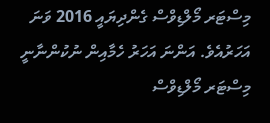މިސްޓަރ މޯލްޑިވްސް ގެންދިޔައީ 2016 ވަނަ އަހަރުއެވެ. އަންނަ އަހަރު ހެމާއިން ނުކުންނާނީ މިސްޓަރ މޯލްޑިވްސް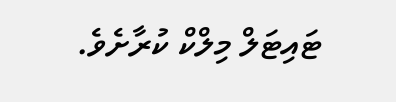ޓައިޓަލް މިލްކް ކުރާށެވެ.